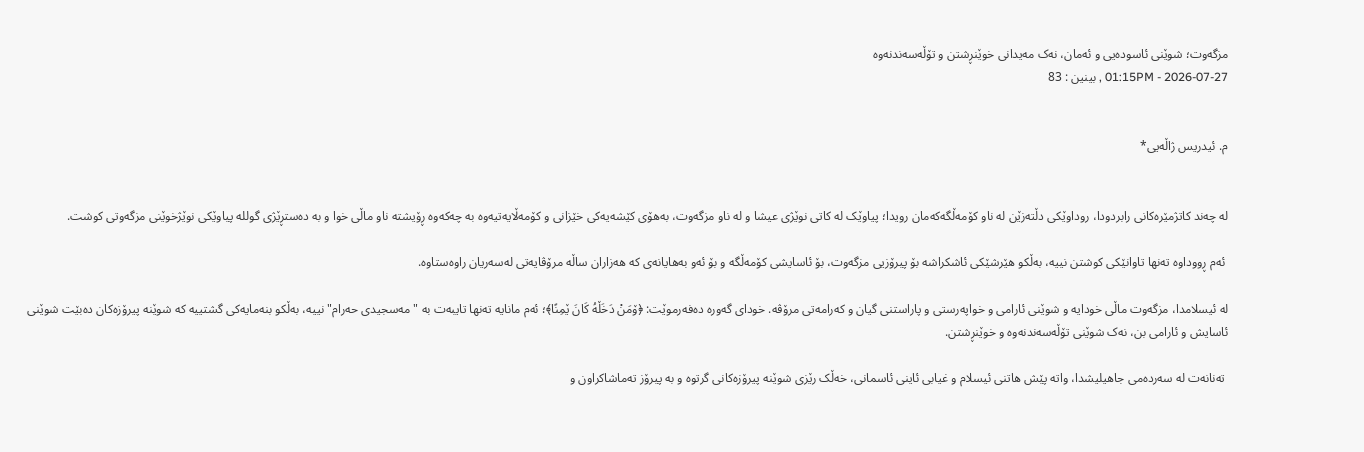مزگەوت؛ شوێنی ئاسودەیی و ئەمان، نەک مەیدانی خوێنڕشتن و تۆڵەسەندنەوە
01:15PM - 2026-07-27 , بینین : 83


م. ئیدریس ژاڵه‌یی*


لە چەند كاتژمێره‌كانى رابردودا، روداوێکی دڵتەزێن لە ناو کۆمەڵگەکەمان رویدا؛ پیاوێک لە کاتی نوێژی عیشا و لە ناو مزگەوت، بەهۆی کێشەیەکی خێزانی و کۆمەڵایەتیەوە بە چەکەوە ڕۆیشتە ناو ماڵی خوا و بە دەستڕێژی گوللە پیاوێکی نوێژخوێنی مزگەوتی کوشت.

 ئەم ڕووداوە تەنها تاوانێکی کوشتن نییە، بەڵکو هێرشێکی ئاشکراشە بۆ پیرۆزیی مزگەوت، بۆ ئاسایشی کۆمەڵگە و بۆ ئەو بەهایانەی کە هەزاران ساڵە مرۆڤایەتی لەسەریان راوەستاوە.

لە ئیسلامدا، مزگەوت ماڵی خودایە و شوێنی ئارامی و خواپەرستی و پاراستنی گیان و کەرامەتی مرۆڤە. خودای گەورە دەفەرموێت: ﴿ۆمَنْ دَخَڵهُ كَانَ ێمِنًا﴾؛ ئەم مانایە تەنها تایبەت بە "مەسجیدی حەرام" نییە، بەڵکو بنەمایەکی گشتییە کە شوێنە پیرۆزەکان دەبێت شوێنی ئاسایش و ئارامی بن، نەک شوێنی تۆڵەسەندنەوە و خوێنڕشتن.

 تەنانەت لە سەردەمی جاهیلیشدا، واتە پێش هاتنی ئیسلام و غیابی ئاینی ئاسمانی، خەڵک رێزی شوێنە پیرۆزەکانی گرتوە و بە پیرۆز تەماشاکراون و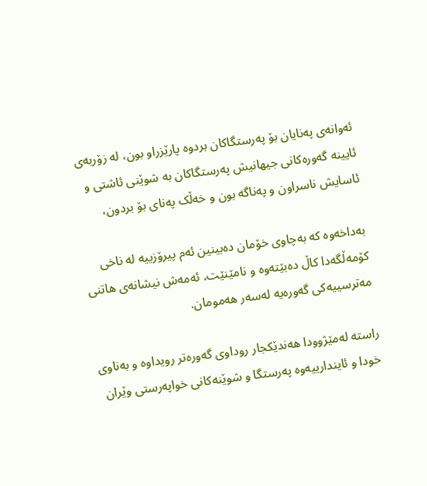ئەوانەی پەنایان بۆ پەرستگاکان بردوە پارێزراو بون، لە زۆربەی ئایینە گەورەکانی جیهانیش پەرستگاکان بە شوێنی ئاشتی و ئاسایش ناسراون و پەناگە بون و خەڵک پەنای بۆ بردون،

بەداخەوە کە بەچاوی خۆمان دەبینین ئەم پیرۆزییە لە ناخی کۆمەڵگەدا کاڵ دەبێتەوە و نامێنێت، ئەمەش نیشانەی هاتنی مەترسییەکی گەورەیە لەسەر هەمومان.

راستە لەمێژوودا هەندێکجار روداوی گەورەتر رویداوە و بەناوی خودا و ئایندارییەوە پەرستگا و شوێنەکانی خواپەرستی وێران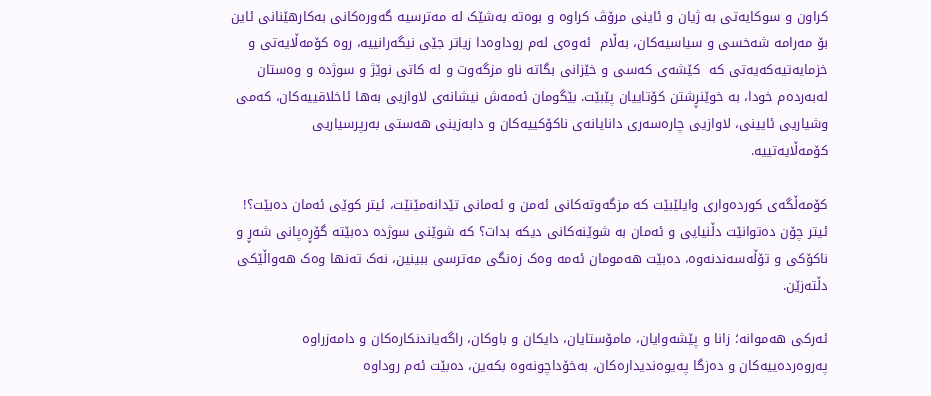کراون و سوکایەتی بە ژیان و ئاینی مرۆڤ کراوە و بوەتە بەشێک لە مەترسیە گەورەکانی بەکارهێنانی ئاین  بۆ مەرامە شەخسی و سیاسیەکان، بەڵام  ئەوەی لەم روداوەدا زیاتر جێی نیگەرانییە، روە کۆمەڵایەتی و خزمایەتیەکەیەتی کە  کێشەی کەسی و خێزانی بگاتە ناو مزگەوت و لە کاتی نوێژ و سوژدە و وەستان لەبەردەم خودا، بە خوێنڕشتن کۆتاییان پێبێت. بێگومان ئەمەش نیشانەی لاوازیی بەها ئاخلاقییەکان، کەمی وشیاریی ئایینی، لاوازیی چارەسەری دانایانەی ناکۆکییەکان و دابەزینی هەستی بەرپرسیاریی کۆمەڵایەتییە.

کۆمەڵگەی کوردەواری وایلێبێت کە مزگەوتەکانی ئەمن و ئەمانی تێدانەمێنێت، ئیتر کوێی ئەمان دەبێت؟! ئیتر چۆن دەتوانێت دڵنیایی و ئەمان بە شوێنەکانی دیکە بدات؟ کە شوێنی سوژدە دەبێتە گۆڕەپانی شەڕ و ناکۆکی و تۆڵەسەندنەوە، دەبێت هەمومان ئەمه‌ وەک زەنگی مەترسی ببینین، نەک تەنها وەک هەواڵێکی دڵتەزێن.

ئەرکی هەموانە؛ زانا و پێشەوایان، مامۆستایان، دایکان و باوکان، راگەیاندنکارەکان و دامەزراوە پەروەردەییەکان و دەزگا پەیوەندیدارەکان، بەخۆداچونەوە بکەین، دەبێت ئەم روداوە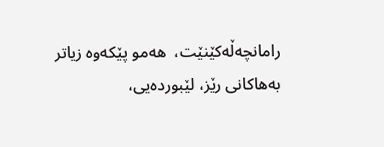رامانچەڵەکێنێت،  هەمو پێکەوە زیاتر بەهاکانی رێز، لێبوردەیی،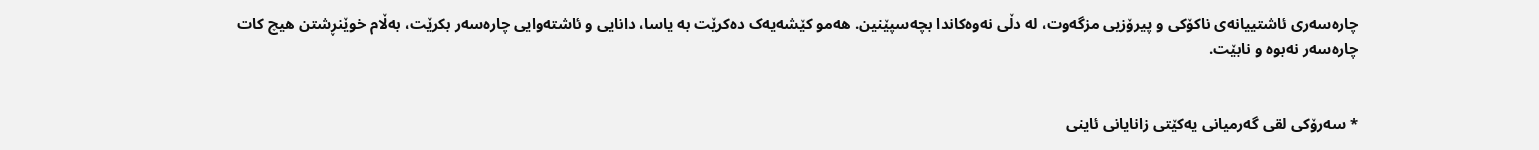چارەسەری ئاشتییانەی ناکۆکی و پیرۆزیی مزگەوت، لە دڵی نەوەکاندا بچەسپێنین. هه‌مو کێشەیەک دەکرێت بە یاسا، دانایی و ئاشتەوایی چارەسەر بکرێت، بەڵام خوێنڕشتن هیچ کات چارەسەر نەبوە و نابێت.


* سه‌رۆكى لقی گه‌رمیانى یه‌كێتى زانایانى ئاینی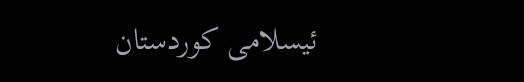ئیسلامی كوردستان